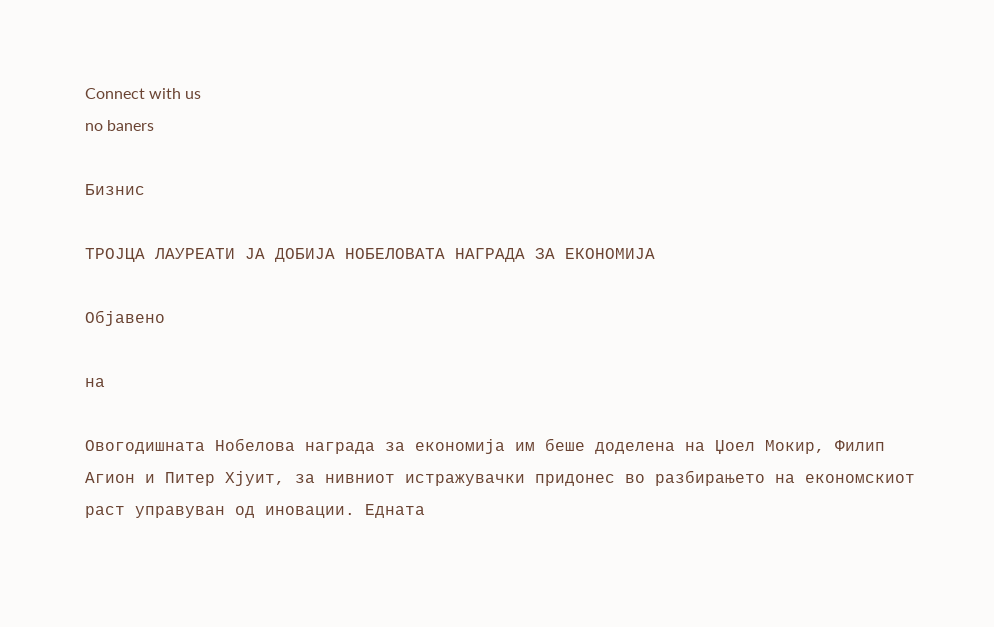Connect with us
no baners

Бизнис

ТРОЈЦА ЛАУРЕАТИ ЈА ДОБИЈА НОБЕЛОВАТА НАГРАДА ЗА ЕКОНОМИЈА

Објавено

на

Овогодишната Нобелова награда за економија им беше доделена на Џоел Мокир, Филип Агион и Питер Хјуит, за нивниот истражувачки придонес во разбирањето на економскиот раст управуван од иновации. Едната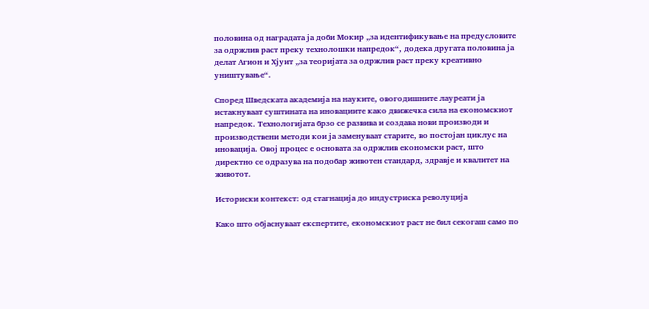половина од наградата ја доби Мокир „за идентификување на предусловите за одржлив раст преку технолошки напредок“, додека другата половина ја делат Агион и Хјуит „за теоријата за одржлив раст преку креативно уништување“.

Според Шведската академија на науките, овогодишните лауреати ја истакнуваат суштината на иновациите како движечка сила на економскиот напредок. Технологијата брзо се развива и создава нови производи и производствени методи кои ја заменуваат старите, во постојан циклус на иновација. Овој процес е основата за одржлив економски раст, што директно се одразува на подобар животен стандард, здравје и квалитет на животот.

Историски контекст: од стагнација до индустриска револуција

Како што објаснуваат експертите, економскиот раст не бил секогаш само по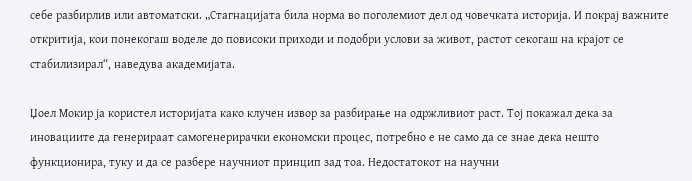себе разбирлив или автоматски. „Стагнацијата била норма во поголемиот дел од човечката историја. И покрај важните откритија, кои понекогаш воделе до повисоки приходи и подобри услови за живот, растот секогаш на крајот се стабилизирал“, наведува академијата.

Џоел Мокир ја користел историјата како клучен извор за разбирање на одржливиот раст. Тој покажал дека за иновациите да генерираат самогенерирачки економски процес, потребно е не само да се знае дека нешто функционира, туку и да се разбере научниот принцип зад тоа. Недостатокот на научни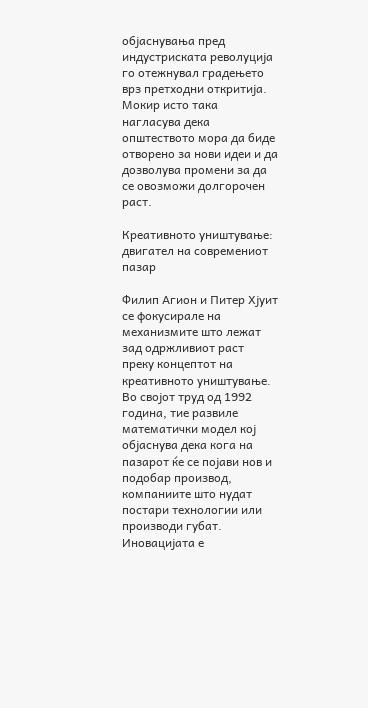објаснувања пред индустриската револуција го отежнувал градењето врз претходни откритија. Мокир исто така нагласува дека општеството мора да биде отворено за нови идеи и да дозволува промени за да се овозможи долгорочен раст.

Креативното уништување: двигател на современиот пазар

Филип Агион и Питер Хјуит се фокусирале на механизмите што лежат зад одржливиот раст преку концептот на креативното уништување. Во својот труд од 1992 година, тие развиле математички модел кој објаснува дека кога на пазарот ќе се појави нов и подобар производ, компаниите што нудат постари технологии или производи губат. Иновацијата е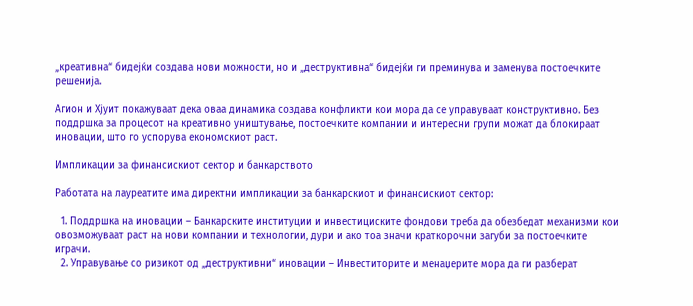„креативна“ бидејќи создава нови можности, но и „деструктивна“ бидејќи ги преминува и заменува постоечките решенија.

Агион и Хјуит покажуваат дека оваа динамика создава конфликти кои мора да се управуваат конструктивно. Без поддршка за процесот на креативно уништување, постоечките компании и интересни групи можат да блокираат иновации, што го успорува економскиот раст.

Импликации за финансискиот сектор и банкарството

Работата на лауреатите има директни импликации за банкарскиот и финансискиот сектор:

  1. Поддршка на иновации – Банкарските институции и инвестициските фондови треба да обезбедат механизми кои овозможуваат раст на нови компании и технологии, дури и ако тоа значи краткорочни загуби за постоечките играчи.
  2. Управување со ризикот од „деструктивни“ иновации – Инвеститорите и менаџерите мора да ги разберат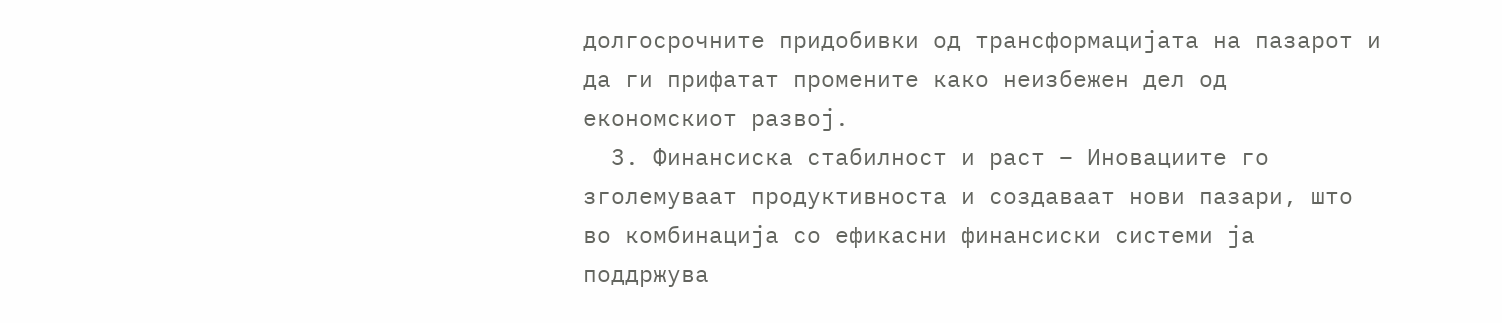долгосрочните придобивки од трансформацијата на пазарот и да ги прифатат промените како неизбежен дел од економскиот развој.
  3. Финансиска стабилност и раст – Иновациите го зголемуваат продуктивноста и создаваат нови пазари, што во комбинација со ефикасни финансиски системи ја поддржува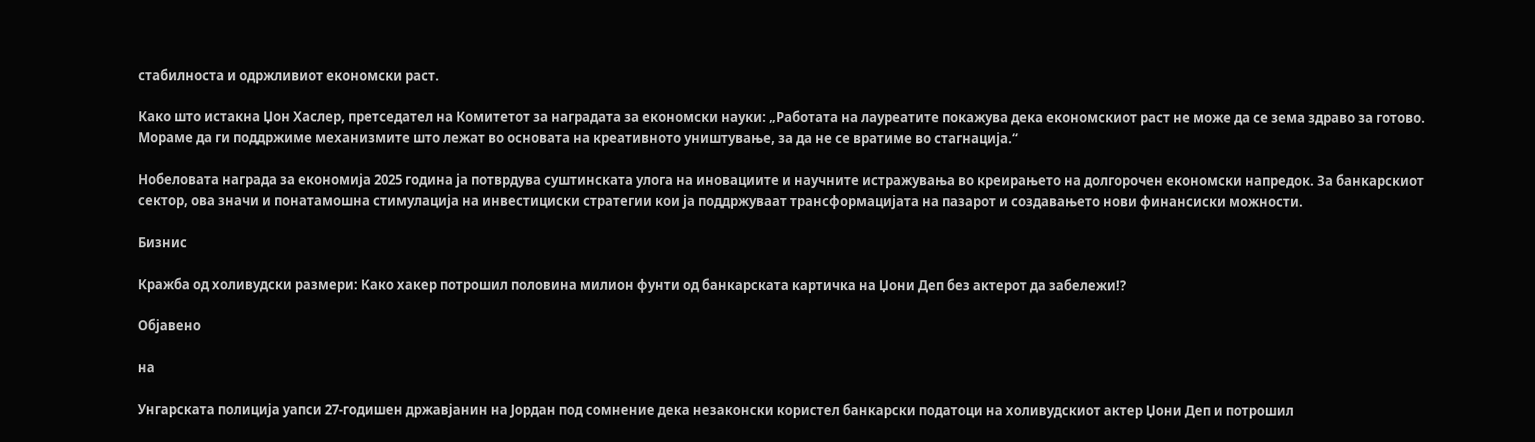стабилноста и одржливиот економски раст.

Како што истакна Џон Хаслер, претседател на Комитетот за наградата за економски науки: „Работата на лауреатите покажува дека економскиот раст не може да се зема здраво за готово. Мораме да ги поддржиме механизмите што лежат во основата на креативното уништување, за да не се вратиме во стагнација.“

Нобеловата награда за економија 2025 година ја потврдува суштинската улога на иновациите и научните истражувања во креирањето на долгорочен економски напредок. За банкарскиот сектор, ова значи и понатамошна стимулација на инвестициски стратегии кои ја поддржуваат трансформацијата на пазарот и создавањето нови финансиски можности.

Бизнис

Кражба од холивудски размери: Како хакер потрошил половина милион фунти од банкарската картичка на Џони Деп без актерот да забележи!?

Објавено

на

Унгарската полиција уапси 27-годишен државјанин на Јордан под сомнение дека незаконски користел банкарски податоци на холивудскиот актер Џони Деп и потрошил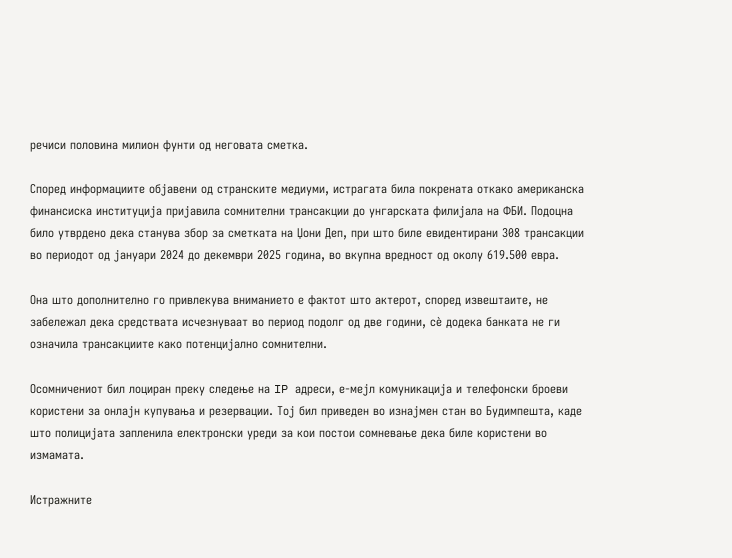речиси половина милион фунти од неговата сметка.

Според информациите објавени од странските медиуми, истрагата била покрената откако американска финансиска институција пријавила сомнителни трансакции до унгарската филијала на ФБИ. Подоцна било утврдено дека станува збор за сметката на Џони Деп, при што биле евидентирани 308 трансакции во периодот од јануари 2024 до декември 2025 година, во вкупна вредност од околу 619.500 евра.

Она што дополнително го привлекува вниманието е фактот што актерот, според извештаите, не забележал дека средствата исчезнуваат во период подолг од две години, сè додека банката не ги означила трансакциите како потенцијално сомнителни.

Осомничениот бил лоциран преку следење на IP адреси, е-мејл комуникација и телефонски броеви користени за онлајн купувања и резервации. Тој бил приведен во изнајмен стан во Будимпешта, каде што полицијата запленила електронски уреди за кои постои сомневање дека биле користени во измамата.

Истражните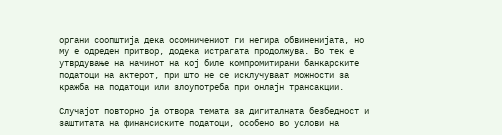органи соопштија дека осомничениот ги негира обвиненијата, но му е одреден притвор, додека истрагата продолжува. Во тек е утврдување на начинот на кој биле компромитирани банкарските податоци на актерот, при што не се исклучуваат можности за кражба на податоци или злоупотреба при онлајн трансакции.

Случајот повторно ја отвора темата за дигиталната безбедност и заштитата на финансиските податоци, особено во услови на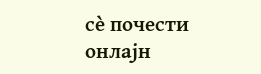сè почести онлајн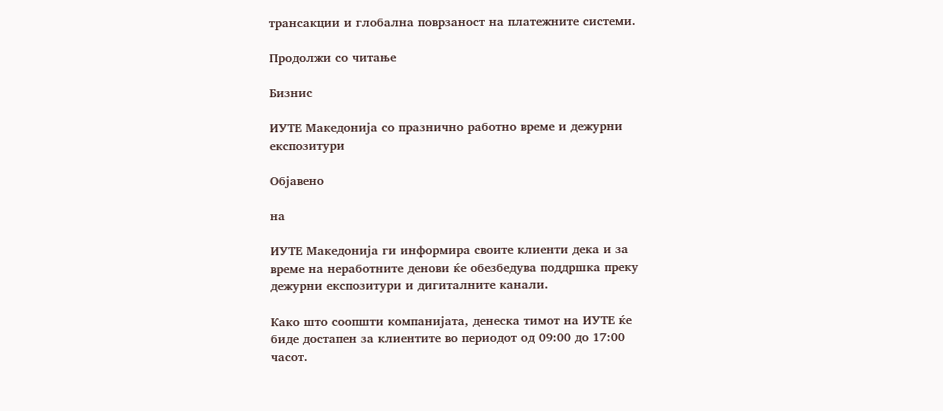трансакции и глобална поврзаност на платежните системи.

Продолжи со читање

Бизнис

ИУТЕ Македонија со празнично работно време и дежурни експозитури

Објавено

на

ИУТЕ Македонија ги информира своите клиенти дека и за време на неработните денови ќе обезбедува поддршка преку дежурни експозитури и дигиталните канали.

Како што соопшти компанијата, денеска тимот на ИУТЕ ќе биде достапен за клиентите во периодот од 09:00 до 17:00 часот.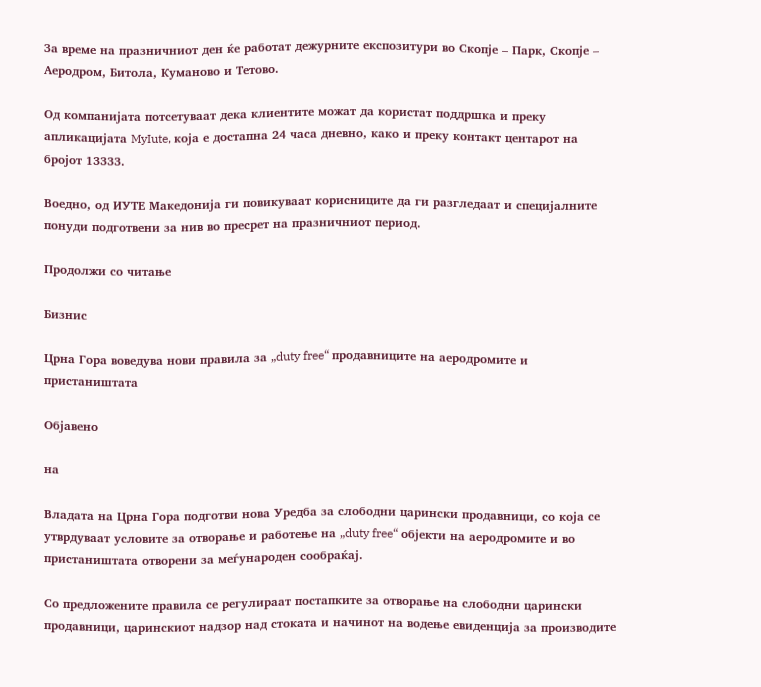За време на празничниот ден ќе работат дежурните експозитури во Скопје – Парк, Скопје – Аеродром, Битола, Куманово и Тетово.

Од компанијата потсетуваат дека клиентите можат да користат поддршка и преку апликацијата MyIute, која е достапна 24 часа дневно, како и преку контакт центарот на бројот 13333.

Воедно, од ИУТЕ Македонија ги повикуваат корисниците да ги разгледаат и специјалните понуди подготвени за нив во пресрет на празничниот период.

Продолжи со читање

Бизнис

Црна Гора воведува нови правила за „duty free“ продавниците на аеродромите и пристаништата

Објавено

на

Владата на Црна Гора подготви нова Уредба за слободни царински продавници, со која се утврдуваат условите за отворање и работење на „duty free“ објекти на аеродромите и во пристаништата отворени за меѓународен сообраќај.

Со предложените правила се регулираат постапките за отворање на слободни царински продавници, царинскиот надзор над стоката и начинот на водење евиденција за производите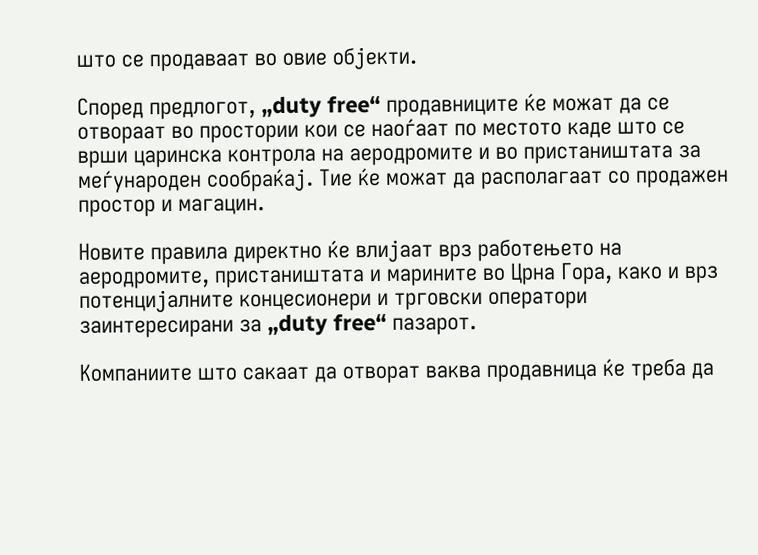што се продаваат во овие објекти.

Според предлогот, „duty free“ продавниците ќе можат да се отвораат во простории кои се наоѓаат по местото каде што се врши царинска контрола на аеродромите и во пристаништата за меѓународен сообраќај. Тие ќе можат да располагаат со продажен простор и магацин.

Новите правила директно ќе влијаат врз работењето на аеродромите, пристаништата и марините во Црна Гора, како и врз потенцијалните концесионери и трговски оператори заинтересирани за „duty free“ пазарот.

Компаниите што сакаат да отворат ваква продавница ќе треба да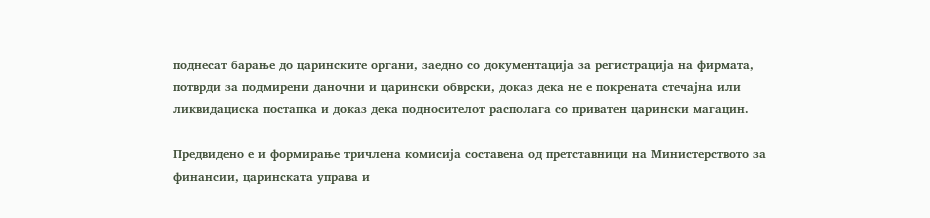поднесат барање до царинските органи, заедно со документација за регистрација на фирмата, потврди за подмирени даночни и царински обврски, доказ дека не е покрената стечајна или ликвидациска постапка и доказ дека подносителот располага со приватен царински магацин.

Предвидено е и формирање тричлена комисија составена од претставници на Министерството за финансии, царинската управа и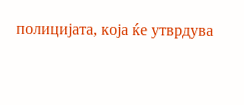полицијата, која ќе утврдува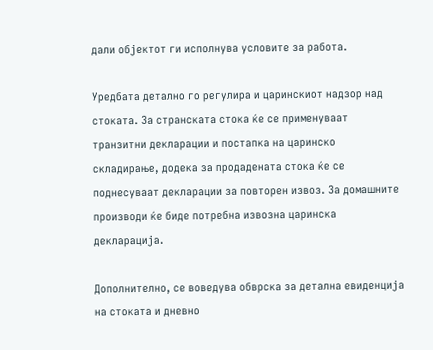дали објектот ги исполнува условите за работа.

Уредбата детално го регулира и царинскиот надзор над стоката. За странската стока ќе се применуваат транзитни декларации и постапка на царинско складирање, додека за продадената стока ќе се поднесуваат декларации за повторен извоз. За домашните производи ќе биде потребна извозна царинска декларација.

Дополнително, се воведува обврска за детална евиденција на стоката и дневно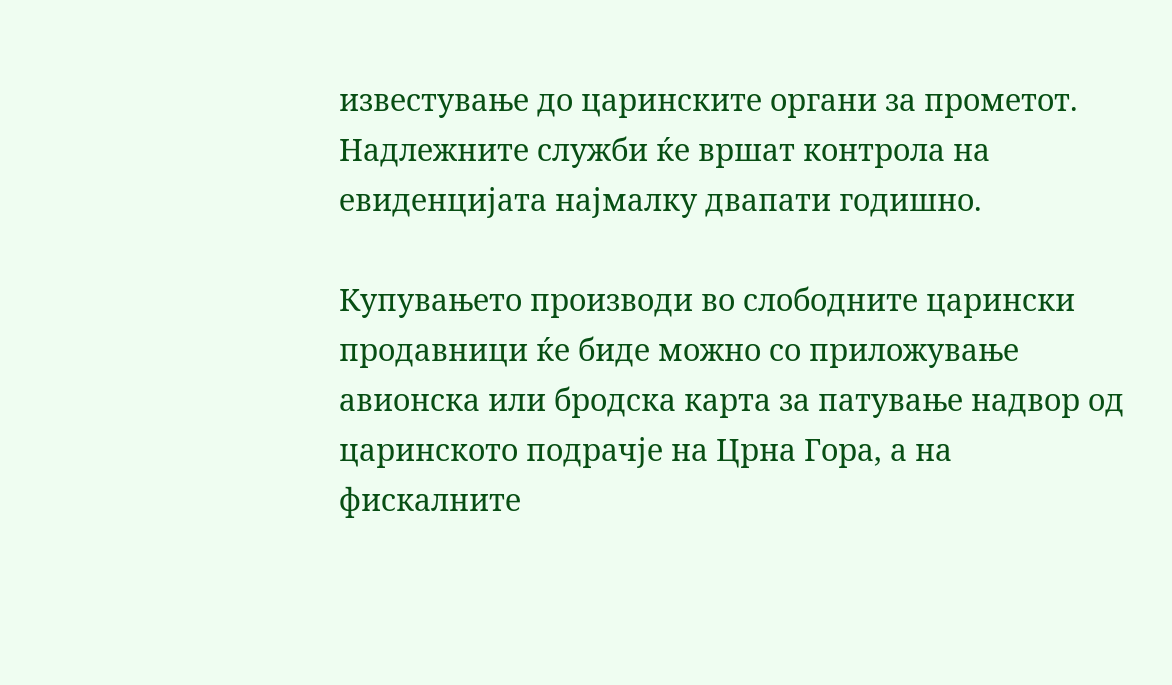известување до царинските органи за прометот. Надлежните служби ќе вршат контрола на евиденцијата најмалку двапати годишно.

Купувањето производи во слободните царински продавници ќе биде можно со приложување авионска или бродска карта за патување надвор од царинското подрачје на Црна Гора, а на фискалните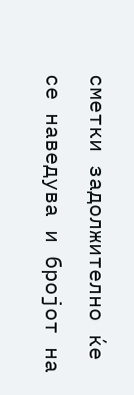сметки задолжително ќе се наведува и бројот на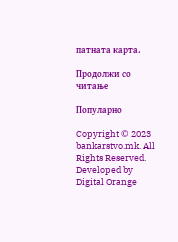патната карта.

Продолжи со читање

Популарно

Copyright © 2023 bankarstvo.mk. All Rights Reserved. Developed by Digital Orange